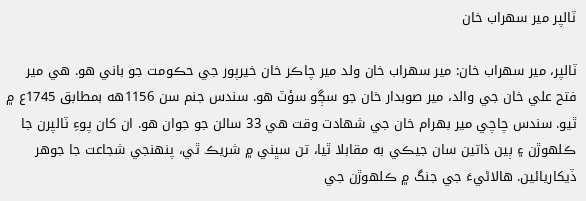ٽالپر مير سهراب خان

ٽالپر، مير سهراب خان: مير سهراب خان ولد مير چاڪر خان خيرپور جي حڪومت جو باني هو. هي مير فتح علي خان جي والد، مير صوبدار خان جو سڳو سؤٽ هو. سندس جنم سن 1156هه بمطابق 1745ع ۾ ٿيو. سندس چاچي مير بهرام خان جي شهادت وقت هي 33 سالن جو جوان هو. ان کان پوءِ ٽالپرن جا ڪلهوڙن ۽ ٻين ذاتين سان جيڪي به مقابلا ٿيا، تن سڀني ۾ شريڪ ٿي، پنهنجي شجاعت جا جوهر ڏيکاريائين. هالاڻيءَ جي جنگ ۾ ڪلهوڙن جي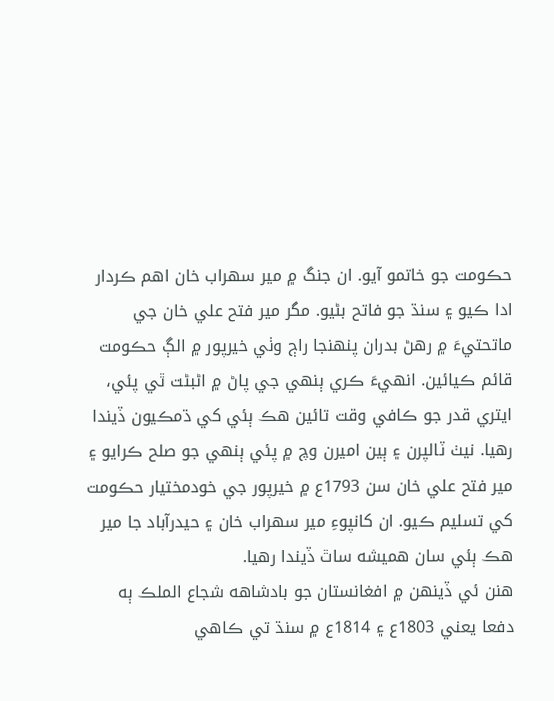حڪومت جو خاتمو آيو. ان جنگ ۾ مير سهراب خان اهم ڪردار ادا ڪيو ۽ سنڌ جو فاتح بڻيو. مگر مير فتح علي خان جي ماتحتيءَ ۾ رهڻ بدران پنهنجا راڄ وٺي خيرپور ۾ الڳ حڪومت قائم ڪيائين. انهيءَ ڪري ٻنهي جي پاڻ ۾ اڻبڻت ٿي پئي، ايتري قدر جو ڪافي وقت تائين هڪ ٻئي کي ڌمڪيون ڏيندا رهيا. نيٺ ٽالپرن ۽ ٻين اميرن وچ ۾ پئي ٻنهي جو صلح ڪرايو ۽ مير فتح علي خان سن 1793ع ۾ خيرپور جي خودمختيار حڪومت کي تسليم ڪيو. ان کانپوءِ مير سهراب خان ۽ حيدرآباد جا مير هڪ ٻئي سان هميشه ساٿ ڏيندا رهيا.
هنن ئي ڏينهن ۾ افغانستان جو بادشاهه شجاع الملڪ ٻه دفعا يعني 1803ع ۽ 1814ع ۾ سنڌ تي ڪاهي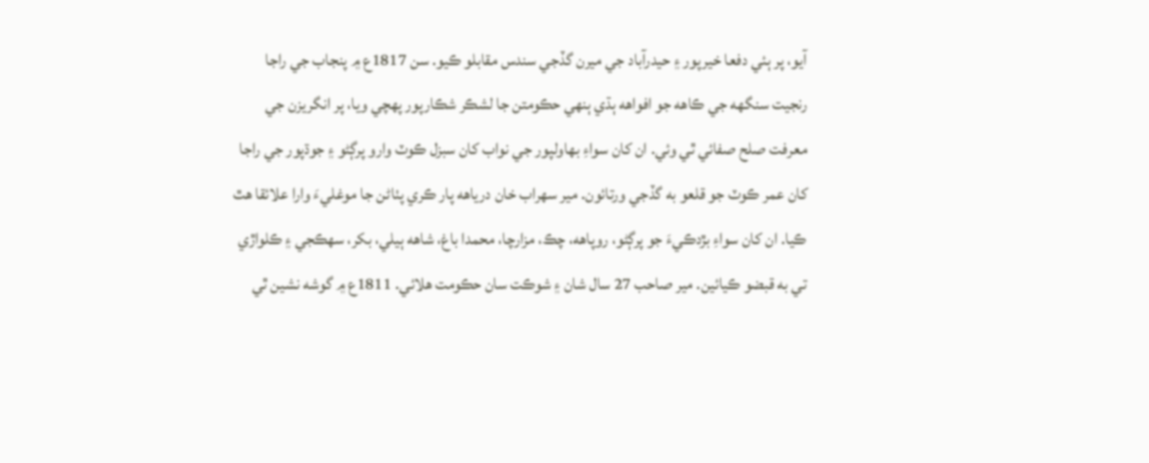آيو، پر ٻئي دفعا خيرپور ۽ حيدرآباد جي ميرن گڏجي سندس مقابلو ڪيو. سن 1817ع ۾ پنجاب جي راجا رنجيت سنگهه جي ڪاهه جو افواهه ٻڌي ٻنهي حڪومتن جا لشڪر شڪارپور پهچي ويا، پر انگريزن جي معرفت صلح صفائي ٿي وئي. ان کان سواءِ بهاولپور جي نواب کان سبزل ڪوٽ وارو پرڳڻو ۽ جوڌپور جي راجا کان عمر ڪوٽ جو قلعو به گڏجي ورتائون. مير سهراب خان درياهه پار ڪري پٺاڻن جا موغليءَ وارا علائقا هٿ ڪيا. ان کان سواءِ بڙدڪيءَ جو پرڳڻو، روپاهه، چڪ، مزارچا، محمدا باغ، شاهه ٻيلي، بکر، سهڪجي ۽ ڪلواڙي تي به قبضو ڪيائين. مير صاحب 27 سال شان ۽ شوڪت سان حڪومت هلائي. 1811ع ۾ گوشه نشين ٿي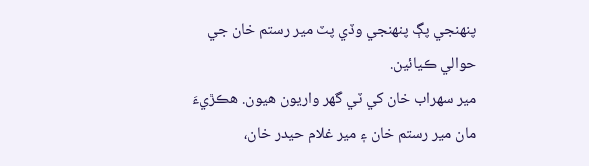پنهنجي پڳ پنهنجي وڏي پٽ مير رستم خان جي حوالي ڪيائين.
مير سهراب خان کي ٽي گهر واريون هيون. هڪڙيءَ مان مير رستم خان ۽ مير غلام حيدر خان،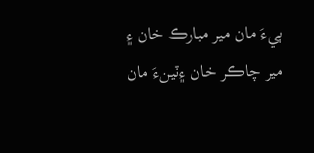ٻيءَ مان مير مبارڪ خان ۽ مير چاڪر خان ۽ٽينءَ مان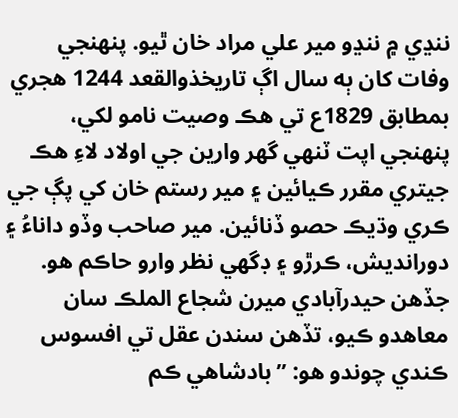ننڍي ۾ ننڍو مير علي مراد خان ٿيو. پنهنجي وفات کان ٻه سال اڳ تاريخذوالقعد 1244 هجري بمطابق 1829ع تي هڪ وصيت نامو لکي، پنهنجي اپت ٽنهي گهر وارين جي اولاد لاءِ هڪ جيتري مقرر ڪيائين ۽ مير رستم خان کي پڳ جي ڪري وڌيڪ حصو ڏنائين. مير صاحب وڏو داناءُ ۽ دورانديش، ڪرڙو ۽ ڊگھي نظر وارو حاڪم هو. جڏهن حيدرآبادي ميرن شجاع الملڪ سان معاهدو ڪيو، تڏهن سندن عقل تي افسوس ڪندي چوندو هو: ”بادشاهي ڪم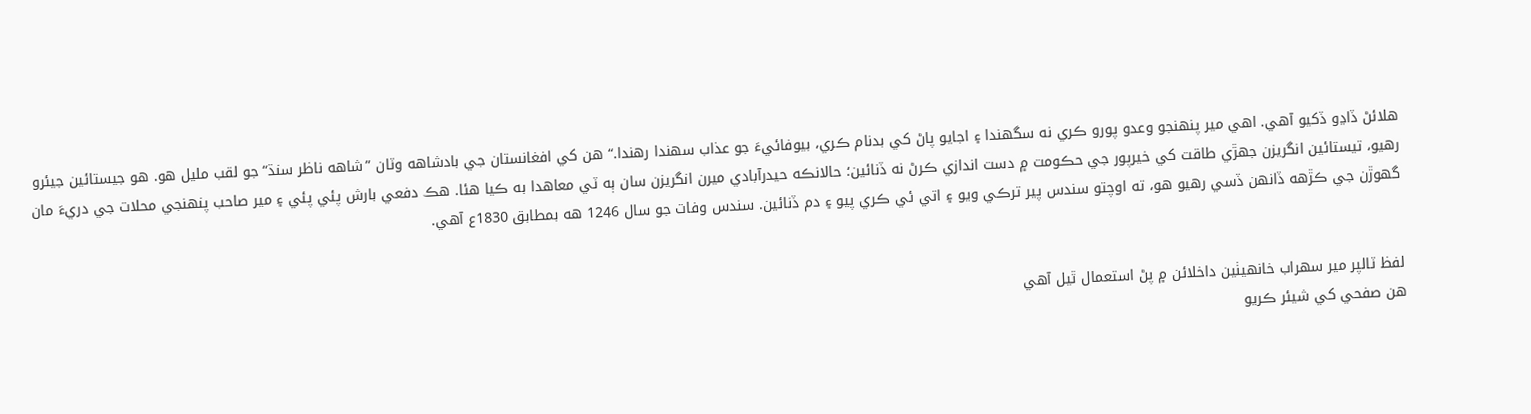هلائڻ ڏاڍو ڏکيو آهي. اهي مير پنهنجو وعدو پورو ڪري نه سگھندا ۽ اجايو پاڻ کي بدنام ڪري، بيوفائيءَ جو عذاب سهندا رهندا.“ هن کي افغانستان جي بادشاهه وٽان ”شاهه ناظر سنڌ“ جو لقب مليل هو. هو جيستائين جيئرو رهيو، تيستائين انگريزن جھڙي طاقت کي خيرپور جي حڪومت ۾ دست اندازي ڪرڻ نه ڏنائين؛ حالانڪه حيدرآبادي ميرن انگريزن سان ٻه ٽي معاهدا به ڪيا هئا. هڪ دفعي بارش پئي پئي ۽ مير صاحب پنهنجي محلات جي دريءَ مان گھوڙن جي ڪڙهه ڏانهن ڏسي رهيو هو، ته اوچتو سندس پير ترڪي ويو ۽ اتي ئي ڪري پيو ۽ دم ڏنائين. سندس وفات جو سال 1246 هه بمطابق 1830ع آهي.


لفظ ٽالپر مير سهراب خانھيٺين داخلائن ۾ پڻ استعمال ٿيل آھي
هن صفحي کي شيئر ڪريو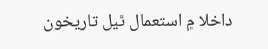داخلا ۾ استعمال ٿيل تاريخون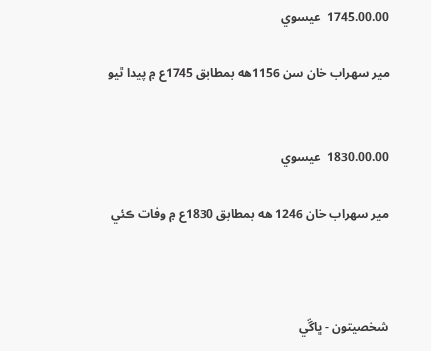1745.00.00  عيسوي

مير سهراب خان سن 1156هه بمطابق 1745ع ۾ پيدا ٿيو


1830.00.00  عيسوي

مير سهراب خان 1246 هه بمطابق 1830ع ۾ وفات ڪئي



شخصيتون - ڀاڱي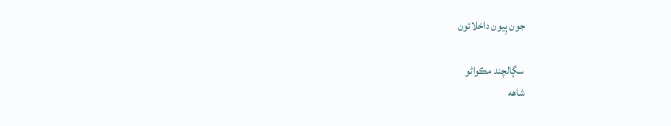جون ٻِيون داخلائون

سڳالچند مڪواڻو
شاهه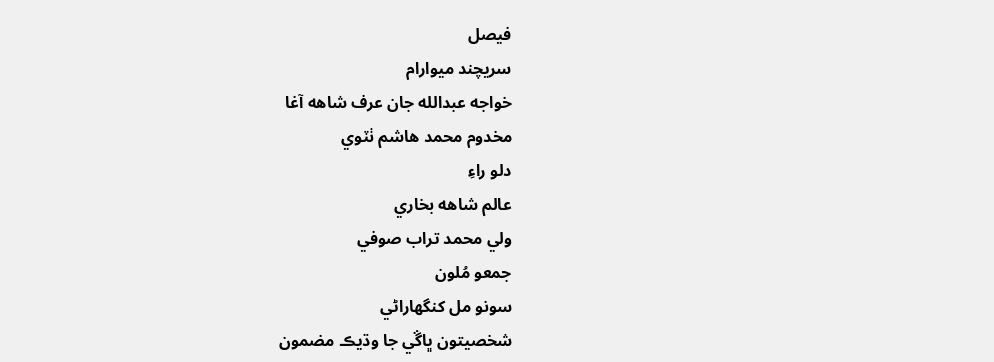فيصل
سريچند ميوارام
خواجه عبدالله جان عرف شاهه آغا
مخدوم محمد هاشم ٺٽوي
دلو راءِ
عالم شاهه بخاري
ولي محمد تراب صوفي
جمعو مُلون
سونو مل کنگهاراڻي
شخصيتون ڀاڱي جا وڌيڪ مضمون